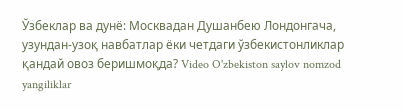Ўзбеклар ва дунё: Москвадан Душанбею Лондонгача, узундан-узоқ навбатлар ёки четдаги ўзбекистонликлар қандай овоз беришмоқда? Video O'zbekiston saylov nomzod yangiliklar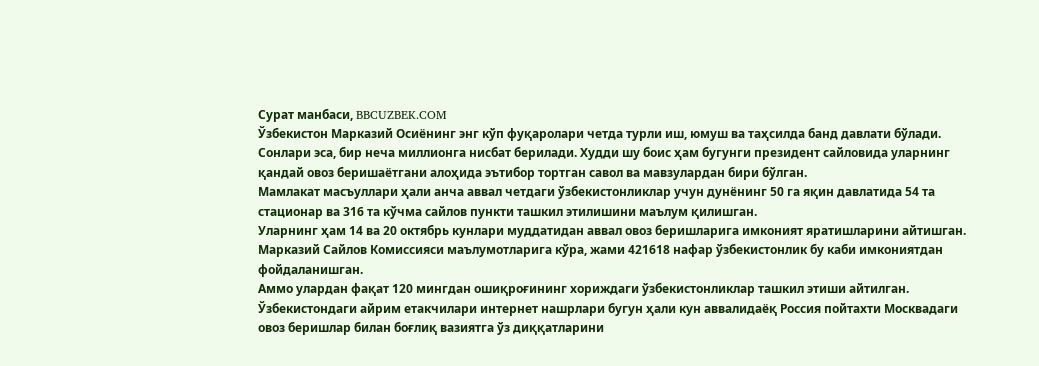Сурат манбаси, BBCUZBEK.COM
Ўзбекистон Марказий Осиёнинг энг кўп фуқаролари четда турли иш, юмуш ва таҳсилда банд давлати бўлади. Сонлари эса, бир неча миллионга нисбат берилади. Худди шу боис ҳам бугунги президент сайловида уларнинг қандай овоз беришаётгани алоҳида эътибор тортган савол ва мавзулардан бири бўлган.
Мамлакат масъуллари ҳали анча аввал четдаги ўзбекистонликлар учун дунёнинг 50 га яқин давлатида 54 та стационар ва 316 та кўчма сайлов пункти ташкил этилишини маълум қилишган.
Уларнинг ҳам 14 ва 20 октябрь кунлари муддатидан аввал овоз беришларига имконият яратишларини айтишган.
Марказий Сайлов Комиссияси маълумотларига кўра, жами 421618 нафар ўзбекистонлик бу каби имкониятдан фойдаланишган.
Аммо улардан фақат 120 мингдан ошиқроғининг хориждаги ўзбекистонликлар ташкил этиши айтилган.
Ўзбекистондаги айрим етакчилари интернет нашрлари бугун ҳали кун аввалидаёқ Россия пойтахти Москвадаги овоз беришлар билан боғлиқ вазиятга ўз диққатларини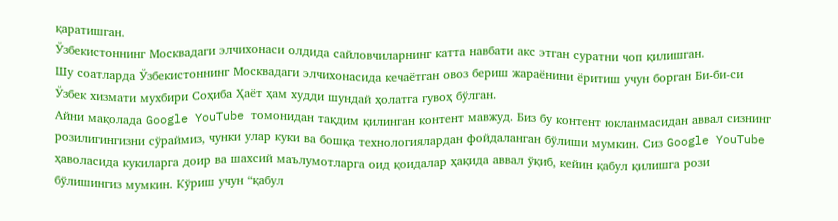қаратишган.
Ўзбекистоннинг Москвадаги элчихонаси олдида сайловчиларнинг катта навбати акс этган суратни чоп қилишган.
Шу соатларда Ўзбекистоннинг Москвадаги элчихонасида кечаётган овоз бериш жараёнини ёритиш учун борган Би-би-си Ўзбек хизмати мухбири Соҳиба Ҳаёт ҳам худди шундай ҳолатга гувоҳ бўлган.
Айни мақолада Google YouTube томонидан тақдим қилинган контент мавжуд. Биз бу контент юкланмасидан аввал сизнинг розилигингизни сўраймиз, чунки улар куки ва бошқа технологиялардан фойдаланган бўлиши мумкин. Сиз Google YouTube ҳаволасида кукиларга доир ва шахсий маълумотларга оид қоидалар ҳақида аввал ўқиб, кейин қабул қилишга рози бўлишингиз мумкин. Кўриш учун “қабул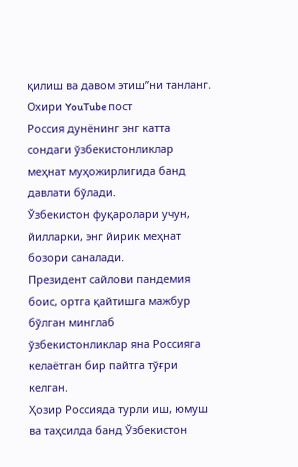қилиш ва давом этиш”ни танланг.
Охири YouTube пост
Россия дунёнинг энг катта сондаги ўзбекистонликлар меҳнат муҳожирлигида банд давлати бўлади.
Ўзбекистон фуқаролари учун, йилларки, энг йирик меҳнат бозори саналади.
Президент сайлови пандемия боис, ортга қайтишга мажбур бўлган минглаб ўзбекистонликлар яна Россияга келаётган бир пайтга тўғри келган.
Ҳозир Россияда турли иш, юмуш ва таҳсилда банд Ўзбекистон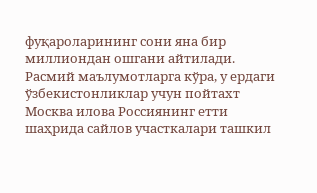фуқароларининг сони яна бир миллиондан ошгани айтилади.
Расмий маълумотларга кўра, у ердаги ўзбекистонликлар учун пойтахт Москва илова Россиянинг етти шаҳрида сайлов участкалари ташкил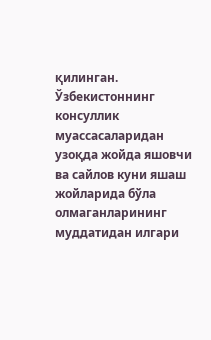қилинган.
Ўзбекистоннинг консуллик муассасаларидан узоқда жойда яшовчи ва сайлов куни яшаш жойларида бўла олмаганларининг муддатидан илгари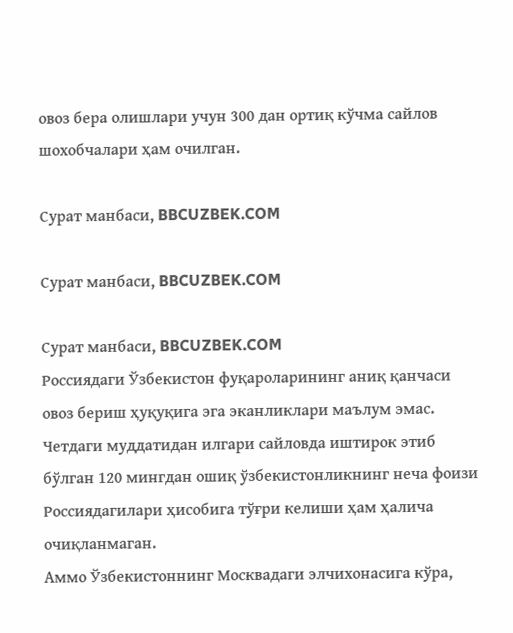овоз бера олишлари учун 300 дан ортиқ кўчма сайлов шохобчалари ҳам очилган.

Сурат манбаси, BBCUZBEK.COM

Сурат манбаси, BBCUZBEK.COM

Сурат манбаси, BBCUZBEK.COM
Россиядаги Ўзбекистон фуқароларининг аниқ қанчаси овоз бериш ҳуқуқига эга эканликлари маълум эмас.
Четдаги муддатидан илгари сайловда иштирок этиб бўлган 120 мингдан ошиқ ўзбекистонликнинг неча фоизи Россиядагилари ҳисобига тўғри келиши ҳам ҳалича очиқланмаган.
Аммо Ўзбекистоннинг Москвадаги элчихонасига кўра,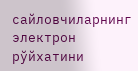сайловчиларнинг электрон рўйхатини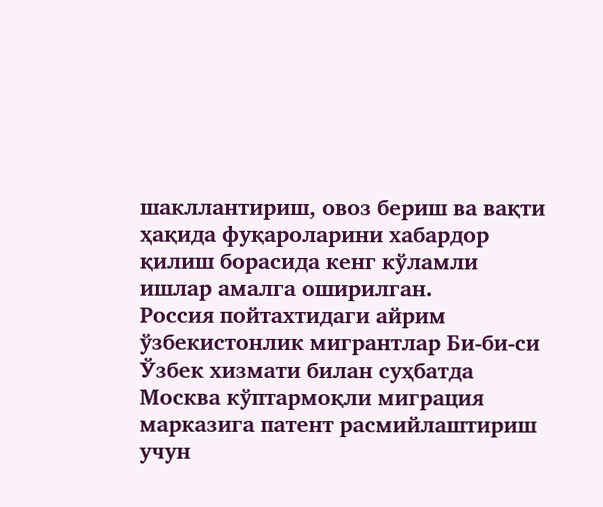шакллантириш, овоз бериш ва вақти ҳақида фуқароларини хабардор қилиш борасида кенг кўламли ишлар амалга оширилган.
Россия пойтахтидаги айрим ўзбекистонлик мигрантлар Би-би-си Ўзбек хизмати билан суҳбатда Москва кўптармоқли миграция марказига патент расмийлаштириш учун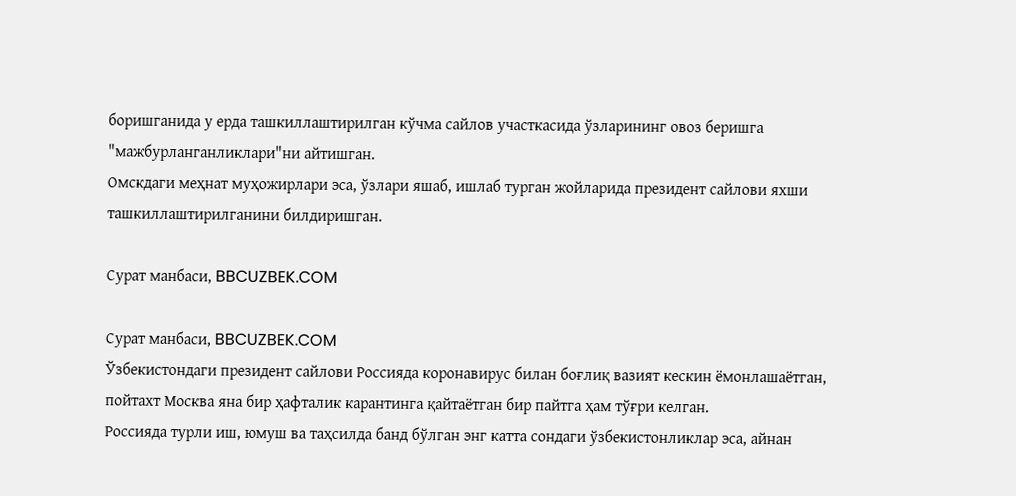боришганида у ерда ташкиллаштирилган кўчма сайлов участкасида ўзларининг овоз беришга "мажбурланганликлари"ни айтишган.
Омскдаги меҳнат муҳожирлари эса, ўзлари яшаб, ишлаб турган жойларида президент сайлови яхши ташкиллаштирилганини билдиришган.

Сурат манбаси, BBCUZBEK.COM

Сурат манбаси, BBCUZBEK.COM
Ўзбекистондаги президент сайлови Россияда коронавирус билан боғлиқ вазият кескин ёмонлашаётган, пойтахт Москва яна бир ҳафталик карантинга қайтаётган бир пайтга ҳам тўғри келган.
Россияда турли иш, юмуш ва таҳсилда банд бўлган энг катта сондаги ўзбекистонликлар эса, айнан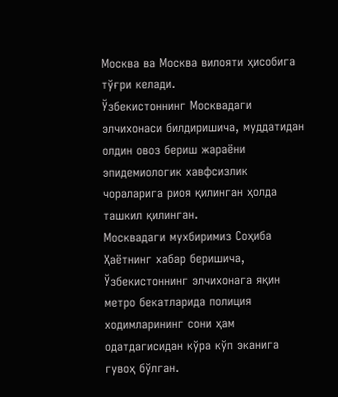Москва ва Москва вилояти ҳисобига тўғри келади.
Ўзбекистоннинг Москвадаги элчихонаси билдиришича, муддатидан олдин овоз бериш жараёни эпидемиологик хавфсизлик чораларига риоя қилинган ҳолда ташкил қилинган.
Москвадаги мухбиримиз Соҳиба Ҳаётнинг хабар беришича, Ўзбекистоннинг элчихонага яқин метро бекатларида полиция ходимларининг сони ҳам одатдагисидан кўра кўп эканига гувоҳ бўлган.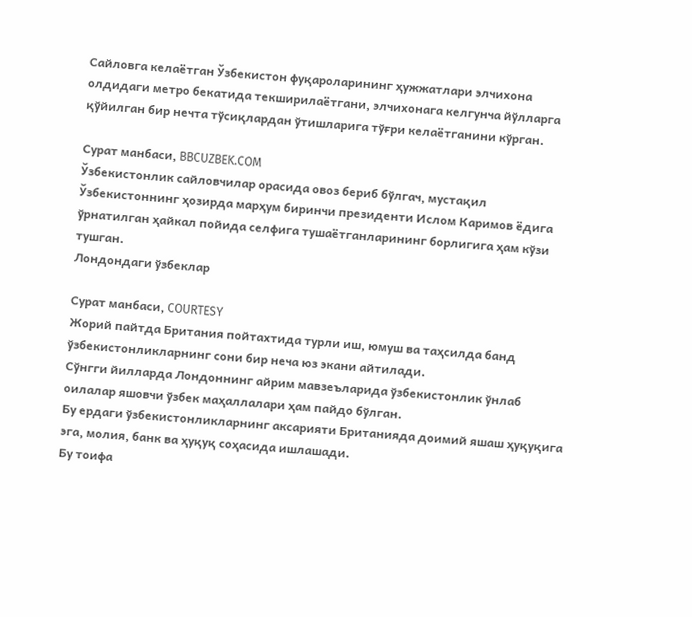Сайловга келаётган Ўзбекистон фуқароларининг ҳужжатлари элчихона олдидаги метро бекатида текширилаётгани, элчихонага келгунча йўлларга қўйилган бир нечта тўсиқлардан ўтишларига тўғри келаётганини кўрган.

Сурат манбаси, BBCUZBEK.COM
Ўзбекистонлик сайловчилар орасида овоз бериб бўлгач, мустақил Ўзбекистоннинг ҳозирда марҳум биринчи президенти Ислом Каримов ёдига ўрнатилган ҳайкал пойида селфига тушаётганларининг борлигига ҳам кўзи тушган.
Лондондаги ўзбеклар

Сурат манбаси, COURTESY
Жорий пайтда Британия пойтахтида турли иш, юмуш ва таҳсилда банд ўзбекистонликларнинг сони бир неча юз экани айтилади.
Сўнгги йилларда Лондоннинг айрим мавзеъларида ўзбекистонлик ўнлаб оилалар яшовчи ўзбек маҳаллалари ҳам пайдо бўлган.
Бу ердаги ўзбекистонликларнинг аксарияти Британияда доимий яшаш ҳуқуқига эга, молия, банк ва ҳуқуқ соҳасида ишлашади.
Бу тоифа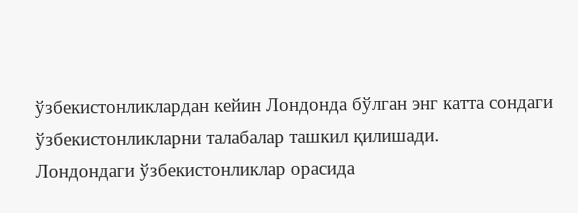ўзбекистонликлардан кейин Лондонда бўлган энг катта сондаги ўзбекистонликларни талабалар ташкил қилишади.
Лондондаги ўзбекистонликлар орасида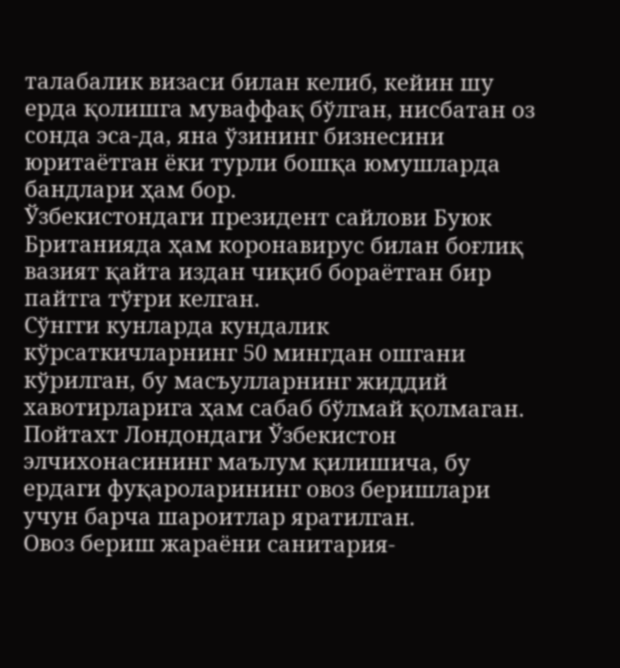талабалик визаси билан келиб, кейин шу ерда қолишга муваффақ бўлган, нисбатан оз сонда эса-да, яна ўзининг бизнесини юритаётган ёки турли бошқа юмушларда бандлари ҳам бор.
Ўзбекистондаги президент сайлови Буюк Британияда ҳам коронавирус билан боғлиқ вазият қайта издан чиқиб бораётган бир пайтга тўғри келган.
Сўнгги кунларда кундалик кўрсаткичларнинг 50 мингдан ошгани кўрилган, бу масъулларнинг жиддий хавотирларига ҳам сабаб бўлмай қолмаган.
Пойтахт Лондондаги Ўзбекистон элчихонасининг маълум қилишича, бу ердаги фуқароларининг овоз беришлари учун барча шароитлар яратилган.
Овоз бериш жараёни санитария-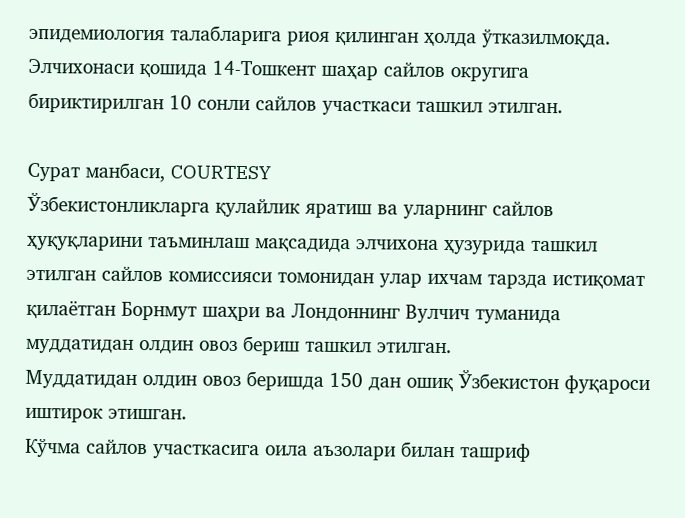эпидемиология талабларига риоя қилинган ҳолда ўтказилмоқда.
Элчихонаси қошида 14-Тошкент шаҳар сайлов округига бириктирилган 10 сонли сайлов участкаси ташкил этилган.

Сурат манбаси, COURTESY
Ўзбекистонликларга қулайлик яратиш ва уларнинг сайлов ҳуқуқларини таъминлаш мақсадида элчихона ҳузурида ташкил этилган сайлов комиссияси томонидан улар ихчам тарзда истиқомат қилаётган Борнмут шаҳри ва Лондоннинг Вулчич туманида муддатидан олдин овоз бериш ташкил этилган.
Муддатидан олдин овоз беришда 150 дан ошиқ Ўзбекистон фуқароси иштирок этишган.
Кўчма сайлов участкасига оила аъзолари билан ташриф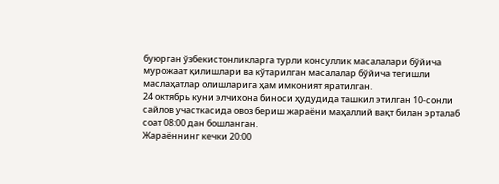буюрган ўзбекистонликларга турли консуллик масалалари бўйича мурожаат қилишлари ва кўтарилган масалалар бўйича тегишли маслаҳатлар олишларига ҳам имконият яратилган.
24 октябрь куни элчихона биноси ҳудудида ташкил этилган 10-сонли сайлов участкасида овоз бериш жараёни маҳаллий вақт билан эрталаб соат 08:00 дан бошланган.
Жараённинг кечки 20:00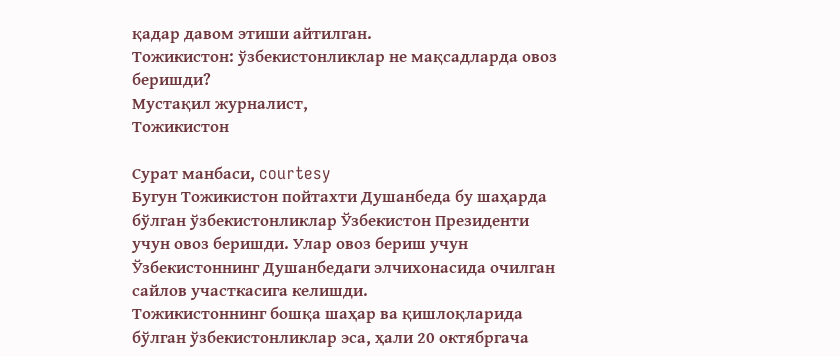қадар давом этиши айтилган.
Тожикистон: ўзбекистонликлар не мақсадларда овоз беришди?
Мустақил журналист,
Тожикистон

Сурат манбаси, courtesy
Бугун Тожикистон пойтахти Душанбеда бу шаҳарда бўлган ўзбекистонликлар Ўзбекистон Президенти учун овоз беришди. Улар овоз бериш учун Ўзбекистоннинг Душанбедаги элчихонасида очилган сайлов участкасига келишди.
Тожикистоннинг бошқа шаҳар ва қишлоқларида бўлган ўзбекистонликлар эса, ҳали 20 октябргача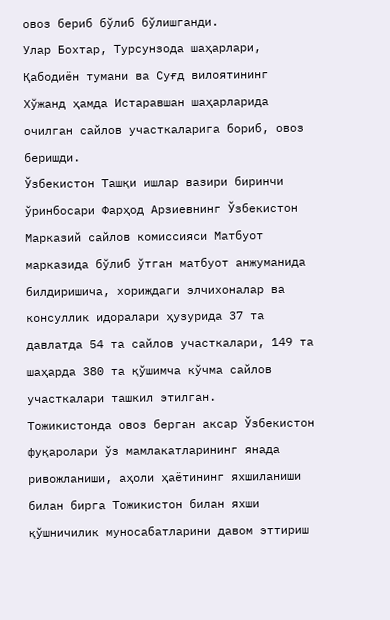овоз бериб бўлиб бўлишганди.
Улар Бохтар, Турсунзода шаҳарлари, Қабодиён тумани ва Суғд вилоятининг Хўжанд ҳамда Истаравшан шаҳарларида очилган сайлов участкаларига бориб, овоз беришди.
Ўзбекистон Ташқи ишлар вазири биринчи ўринбосари Фарҳод Арзиевнинг Ўзбекистон Марказий сайлов комиссияси Матбуот марказида бўлиб ўтган матбуот анжуманида билдиришича, хориждаги элчихоналар ва консуллик идоралари ҳузурида 37 та давлатда 54 та сайлов участкалари, 149 та шаҳарда 380 та қўшимча кўчма сайлов участкалари ташкил этилган.
Тожикистонда овоз берган аксар Ўзбекистон фуқаролари ўз мамлакатларининг янада ривожланиши, аҳоли ҳаётининг яхшиланиши билан бирга Тожикистон билан яхши қўшничилик муносабатларини давом эттириш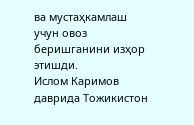ва мустаҳкамлаш учун овоз беришганини изҳор этишди.
Ислом Каримов даврида Тожикистон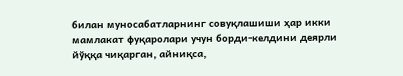билан муносабатларнинг совуқлашиши ҳар икки мамлакат фуқаролари учун борди-келдини деярли йўққа чиқарган, айниқса,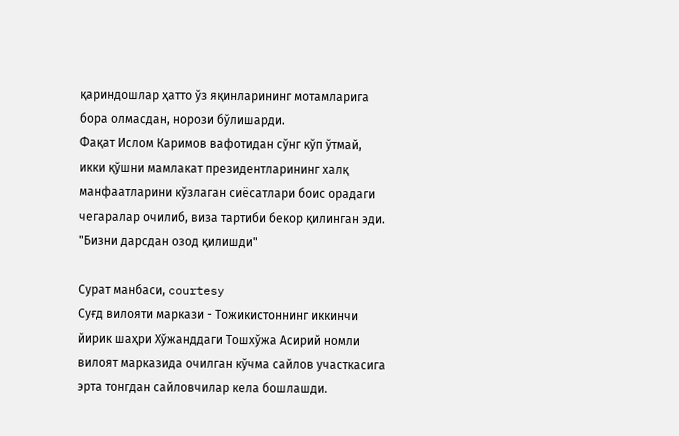қариндошлар ҳатто ўз яқинларининг мотамларига бора олмасдан, норози бўлишарди.
Фақат Ислом Каримов вафотидан сўнг кўп ўтмай, икки қўшни мамлакат президентларининг халқ манфаатларини кўзлаган сиёсатлари боис орадаги чегаралар очилиб, виза тартиби бекор қилинган эди.
"Бизни дарсдан озод қилишди"

Сурат манбаси, courtesy
Суғд вилояти маркази - Тожикистоннинг иккинчи йирик шаҳри Хўжанддаги Тошхўжа Асирий номли вилоят марказида очилган кўчма сайлов участкасига эрта тонгдан сайловчилар кела бошлашди.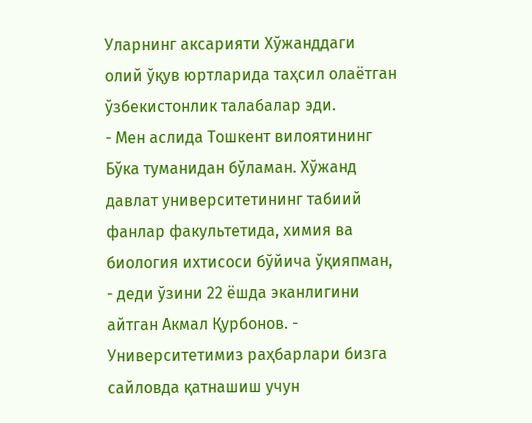Уларнинг аксарияти Хўжанддаги олий ўқув юртларида таҳсил олаётган ўзбекистонлик талабалар эди.
- Мен аслида Тошкент вилоятининг Бўка туманидан бўламан. Хўжанд давлат университетининг табиий фанлар факультетида, химия ва биология ихтисоси бўйича ўқияпман, - деди ўзини 22 ёшда эканлигини айтган Акмал Қурбонов. - Университетимиз раҳбарлари бизга сайловда қатнашиш учун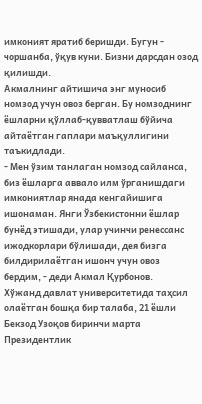имконият яратиб беришди. Бугун - чоршанба, ўқув куни. Бизни дарсдан озод қилишди.
Акмалнинг айтишича энг муносиб номзод учун овоз берган. Бу номзоднинг ёшларни қўллаб-қувватлаш бўйича айтаётган гаплари маъқуллигини таъкидлади.
- Мен ўзим танлаган номзод сайланса, биз ёшларга аввало илм ўрганишдаги имкониятлар янада кенгайишига ишонаман. Янги Ўзбекистонни ёшлар бунёд этишади, улар учинчи ренессанс ижодкорлари бўлишади, дея бизга билдирилаётган ишонч учун овоз бердим, - деди Акмал Қурбонов.
Хўжанд давлат университетида таҳсил олаётган бошқа бир талаба, 21 ёшли Бекзод Узоқов биринчи марта Президентлик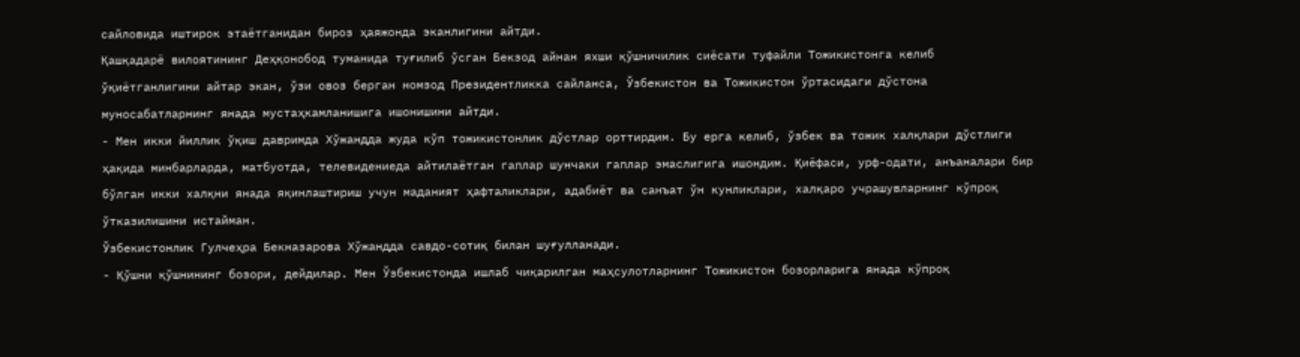сайловида иштирок этаётганидан бироз ҳаяжонда эканлигини айтди.
Қашқадарё вилоятининг Деҳқонобод туманида туғилиб ўсган Бекзод айнан яхши қўшничилик сиёсати туфайли Тожикистонга келиб ўқиётганлигини айтар экан, ўзи овоз берган номзод Президентликка сайланса, Ўзбекистон ва Тожикистон ўртасидаги дўстона муносабатларнинг янада мустаҳкамланишига ишонишини айтди.
- Мен икки йиллик ўқиш давримда Хўжандда жуда кўп тожикистонлик дўстлар орттирдим. Бу ерга келиб, ўзбек ва тожик халқлари дўстлиги ҳақида минбарларда, матбуотда, телевидениеда айтилаётган гаплар шунчаки гаплар эмаслигига ишондим. Қиёфаси, урф-одати, анъаналари бир бўлган икки халқни янада яқинлаштириш учун маданият ҳафталиклари, адабиёт ва санъат ўн кунликлари, халқаро учрашувларнинг кўпроқ ўтказилишини истайман.
Ўзбекистонлик Гулчеҳра Бекназарова Хўжандда савдо-сотиқ билан шуғулланади.
- Қўшни қўшнининг бозори, дейдилар. Мен Ўзбекистонда ишлаб чиқарилган маҳсулотларнинг Тожикистон бозорларига янада кўпроқ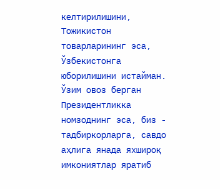келтирилишини, Тожикистон товарларининг эса, Ўзбекистонга юборилишини истайман. Ўзим овоз берган Президентликка номзоднинг эса, биз - тадбиркорларга, савдо аҳлига янада яхшироқ имкониятлар яратиб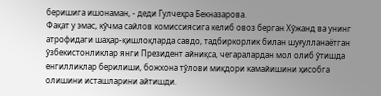беришига ишонаман, - деди Гулчеҳра Бекназарова.
Фақат у эмас, кўчма сайлов комиссиясига келиб овоз берган Хўжанд ва унинг атрофидаги шаҳар-қишлоқларда савдо, тадбиркорлик билан шуғулланаётган ўзбекистонликлар янги Президент айниқса, чегаралардан мол олиб ўтишда енгилликлар берилиши, божхона тўлови миқдори камайишини ҳисобга олишини исташларини айтишди.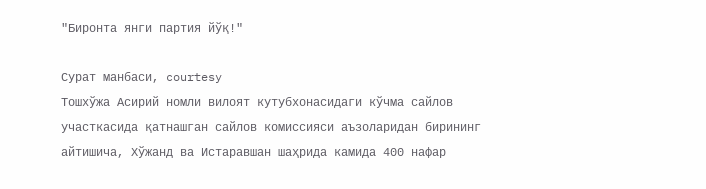"Биронта янги партия йўқ!"

Сурат манбаси, courtesy
Тошхўжа Асирий номли вилоят кутубхонасидаги кўчма сайлов участкасида қатнашган сайлов комиссияси аъзоларидан бирининг айтишича, Хўжанд ва Истаравшан шаҳрида камида 400 нафар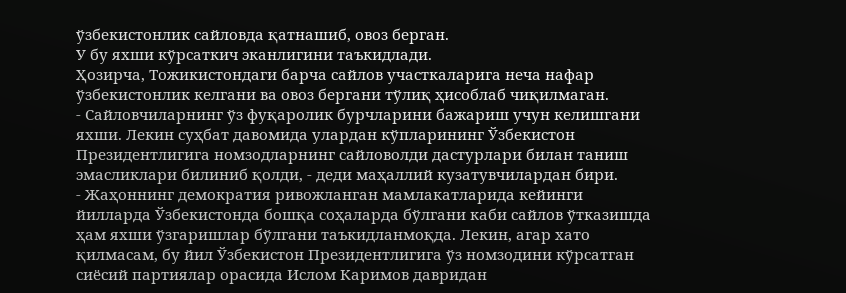ўзбекистонлик сайловда қатнашиб, овоз берган.
У бу яхши кўрсаткич эканлигини таъкидлади.
Ҳозирча, Тожикистондаги барча сайлов участкаларига неча нафар ўзбекистонлик келгани ва овоз бергани тўлиқ ҳисоблаб чиқилмаган.
- Сайловчиларнинг ўз фуқаролик бурчларини бажариш учун келишгани яхши. Лекин суҳбат давомида улардан кўпларининг Ўзбекистон Президентлигига номзодларнинг сайловолди дастурлари билан таниш эмасликлари билиниб қолди, - деди маҳаллий кузатувчилардан бири.
- Жаҳоннинг демократия ривожланган мамлакатларида кейинги йилларда Ўзбекистонда бошқа соҳаларда бўлгани каби сайлов ўтказишда ҳам яхши ўзгаришлар бўлгани таъкидланмоқда. Лекин, агар хато қилмасам, бу йил Ўзбекистон Президентлигига ўз номзодини кўрсатган сиёсий партиялар орасида Ислом Каримов давридан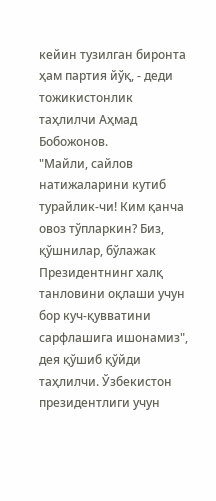кейин тузилган биронта ҳам партия йўқ, - деди тожикистонлик таҳлилчи Аҳмад Бобожонов.
"Майли, сайлов натижаларини кутиб турайлик-чи! Ким қанча овоз тўпларкин? Биз, қўшнилар, бўлажак Президентнинг халқ танловини оқлаши учун бор куч-қувватини сарфлашига ишонамиз", дея қўшиб қўйди таҳлилчи. Ўзбекистон президентлиги учун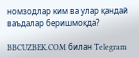номзодлар ким ва улар қандай ваъдалар беришмоқда?

BBCUZBEK.COM билан Telegram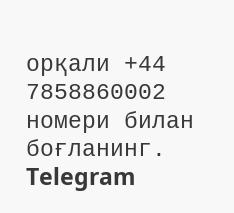орқали +44 7858860002 номери билан боғланинг.
Telegram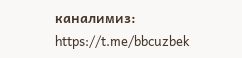каналимиз: https://t.me/bbcuzbek